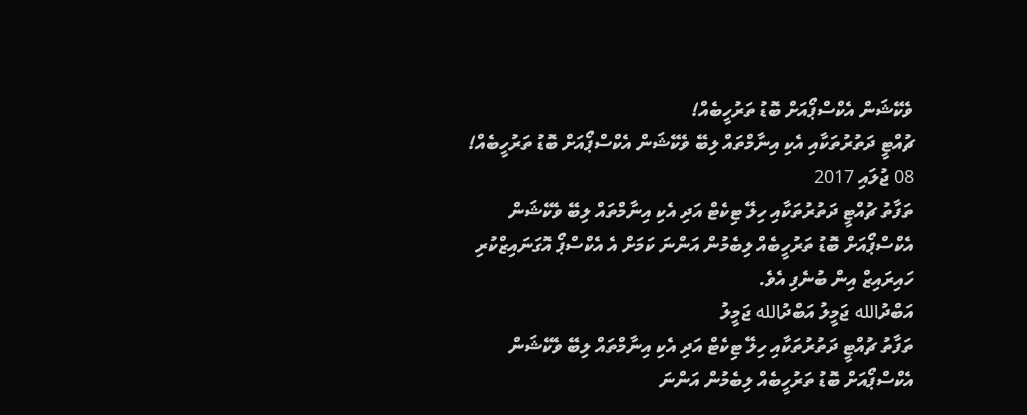ވެކޭޝަން އެކްސްޕޯއަށް ބޮޑު ތަރުހީބެއް!
ޗުއްޓީ ދަތުރުތަކާއި އެކި އިނާމްތައް ލިބޭ ވެކޭޝަން އެކްސްޕޯއަށް ބޮޑު ތަރުހީބެއް!
08 ޖުލައި 2017
ތަފާތު ޗުއްޓީ ދަތުރުތަކާއި ހިލޭ ޓިކެޓް އަދި އެކި އިނާމްތައް ލިބޭ ވެކޭޝަން އެކްސްޕޯއަށް ބޮޑު ތަރުހީބެއް ލިބެމުން އަންނަ ކަމަށް އެ އެކްސްޕޯ އޮގަނައިޒްކުރި ހައިރައިޒް އިން ބުނެފި އެވެ.
އަބްދުالله ޖަމީލު އަބްދުالله ޖަމީލު
ތަފާތު ޗުއްޓީ ދަތުރުތަކާއި ހިލޭ ޓިކެޓް އަދި އެކި އިނާމްތައް ލިބޭ ވެކޭޝަން އެކްސްޕޯއަށް ބޮޑު ތަރުހީބެއް ލިބެމުން އަންނަ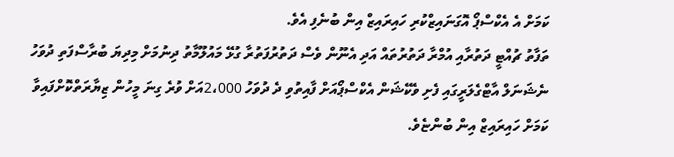ކަމަށް އެ އެކްސްޕޯ އޮގަނައިޒްކުރި ހައިރައިޒް އިން ބުނެފި އެވެ.
ތަފާތު ޗުއްޓީ ދަތުރާއި އުމްރާ ދަތުރުތައް އަދި އެނޫން ވެސް ދަތުރުފަތުރާ ގުޅޭ މައުލޫމާތު ދިނުމަށް މިދިޔަ ބުރާސްފަތި ދުވަހު ނެޝަނަލް އާޓްގެލަރީގައި ފެށި ވެކޭޝަން އެކްސްޕޯއަށް ފާއިތުވި ދެ ދުވަހު 2،000އަށް ވުރެ ގިނަ މީހުން ޒިޔާރަތްކޮށްފައިވާ ކަމަށް ހައިރައިޒް އިން ބުންޏެވެ.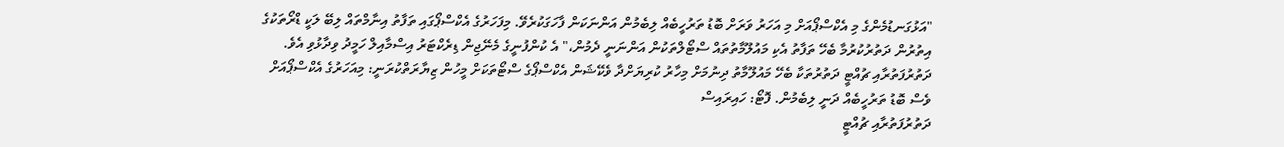"އަޅުގަނޑުމެންގެ މި އެކްސްޕޯއަށް މި އަހަރު ވަރަށް ބޮޑު ތަރުހީބެއް ލިބެމުން އަންނަކަން ފާހަގަކުރެވޭ. މިފަހަރުގެ އެކްސްޕޯގައި ތަފާތު އިނާމްތައް ލިބޭ ލަކީ ޑްރޯތަކުގެ އިތުރުން ދަތުރުކުރުމާ ބެހޭ ތަފާތު އެކި މައުލޫމާތުތައް ސްޓޯލްތަކުން އަންނަނީ ދެމުން،" އެ ކުންފުނީގެ މެނޭޖިން ޑިރެކްޓަރު އިސްމާއިލް ހަމީދު ވިދާޅުވި އެވެ.
ދަތުރުފަތުރާއި ޗުއްޓީ ދަތުރުތަކާ ބެހޭ މައުލޫމާތު ދިނުމަށް މިހާރު ކުރިޔަށްދާ ވެކޭޝަން އެކްސްޕޯގެ ސްޓޯތަކަށް މީހުން ޒިޔާރަތްކުރަނީ: މިއަހަރުގެ އެކްސްޕޯއަށް ވެސް ބޮޑު ތަރުހީބެއް ދަނީ ލިބެމުން. ފޮޓޯ: ހައިރައިސް
ދަތުރުފަތުރާއި ޗުއްޓީ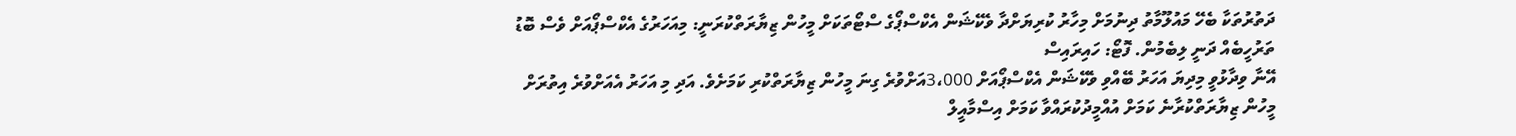ދަތުރުތަކާ ބެހޭ މައުލޫމާތު ދިނުމަށް މިހާރު ކުރިޔަށްދާ ވެކޭޝަން އެކްސްޕޯގެ ސްޓޯތަކަށް މީހުން ޒިޔާރަތްކުރަނީ: މިއަހަރުގެ އެކްސްޕޯއަށް ވެސް ބޮޑު ތަރުހީބެއް ދަނީ ލިބެމުން. ފޮޓޯ: ހައިރައިސް
އޭނާ ވިދާޅުވީ މިދިޔަ އަހަރު ބޭއްވި ވެކޭޝަން އެކްސްޕޯއަށް 3،000އަށްވުރެ ގިނަ މީހުން ޒިޔާރަތްކުރި ކަމަށެވެ. އަދި މި އަހަރު އެއަށްވުރެ އިތުރަށް މީހުން ޒިޔާރަތްކުރާނެ ކަމަށް އުއްމީދުކުރައްވާ ކަމަށް އިސްމާއީލް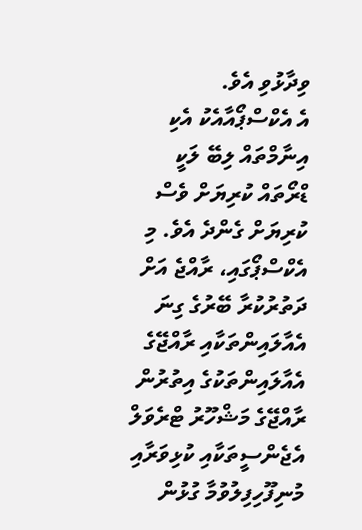ވިދާޅުވި އެވެ.
އެ އެކްސްޕޯއާއެކު އެކި އިނާމްތައް ލިބޭ ލަކީ ޑްރޯތައް ކުރިޔަށް ވެސް ކުރިޔަށް ގެންދެ އެވެ. މި އެކްސްޕޯގައި، ރާއްޖެ އަށް ދަތުރުކުރާ ބޭރުގެ ގިނަ އެއާލައިންތަކާއި ރާއްޖޭގެ އެއާލައިންތަކުގެ އިތުރުން ރާއްޖޭގެ މަޝްހޫރު ޓްރެވަލް އެޖެންސީތަކާއި ކުޅިވަރާއި މުނިފޫހިފިލުވުމާ ގުޅުން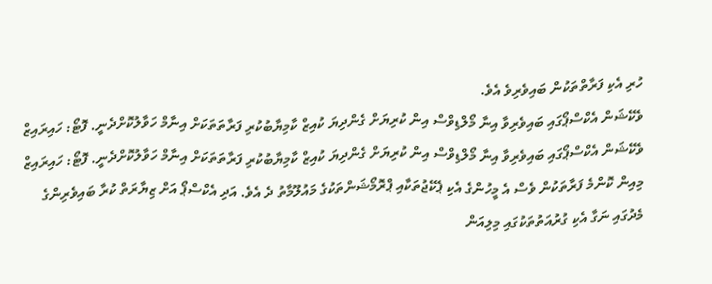ހުރި އެކި ފަރާތްތަކުން ބައިވެރިވެ އެވެ.
ވެކޭޝަން އެކްސްޕޯގައި ބައިވެރިވާ އިނާ މޯލްޑިވްސް އިން ކުރިޔަށް ގެންދިޔަ ކުއިޒް ކާމިޔާބުކުރި ފަރާތަތަކަށް އިނާމް ހަވާލުކޮށްދެނީ. ފޮޓޯ: ހައިރައިޒް
ވެކޭޝަން އެކްސްޕޯގައި ބައިވެރިވާ އިނާ މޯލްޑިވްސް އިން ކުރިޔަށް ގެންދިޔަ ކުއިޒް ކާމިޔާބުކުރި ފަރާތަތަކަށް އިނާމް ހަވާލުކޮށްދެނީ. ފޮޓޯ: ހައިރައިޒް
މިއިން ކޮންމެ ފަރާތަކުން ވެސް އެ މީހުންގެ އެކި ޕެކޭޖުތަކާއި ޕްރޮމޯޝަންތަކުގެ މައުލޫމާތު ދެ އެވެ. އަދި އެކްސްޕޯ އަށް ޒިޔާރަތް ކުރާ ބައިވެރިންގެ މެދުގައި ނަގާ އެކި ގުރުއަތުތަކުގައި މިލިއަން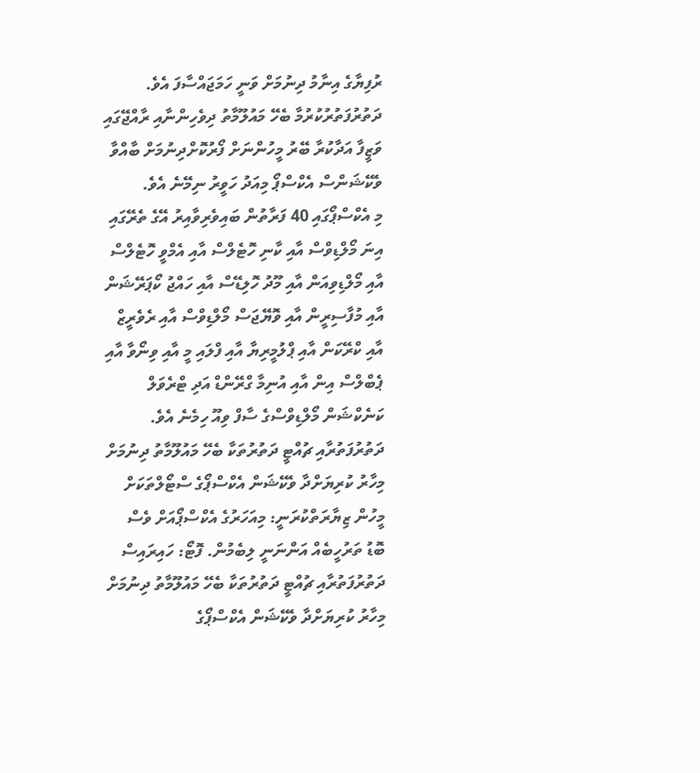ރުފިޔާގެ އިނާމު ދިނުމަށް ވަނީ ހަމަޖައްސާފަ އެވެ.
ދަތުރުފަތުރުކުރުމާ ބެހޭ މައުލޫމާތު ދިވެހިންނާއި ރާއްޖޭގައި ވަޒީފާ އަދާކުރާ ބޭރު މީހުންނަށް ފޯރުކޮށްދިނުމަށް ބާއްވާ ވެކޭޝަންސް އެކްސްޕޯ މިއަދު ހަވީރު ނިމޭނެ އެވެ.
މި އެކްސްޕޯގައި 40 ފަރާތުން ބައިވެރިވާއިރު އޭގެ ތެރޭގައި އިނަ މޯލްޑިވްސް އާއި ކާނި ހޮޓެލްސް އާއި އެމްވީ ހޮޓެލްސް އާއި މޯލްޑިވިއަން އާއި މޫދު ހޮލިޑޭސް އާއި ހައްޖު ކޯޕަރޭޝަން އާއި މުފާސިރީން އާއި ވޮޔޭޖަސް މޯލްޑިވްސް އާއި ރެވެރީޒް އާއި ކްރޭކަން އާއި ޕްލުމީރިޔާ އާއި ފްލައި މީ އާއި ވިނޯވާ އާއި ޕެބްލްސް އިން އާއި އުނިމާ ގްރޭންޑް އަދި ޓްރެވަލް ކަނެކްޝަން މޯލްޑިވްސްގެ ސާފް ވިއޫ ހިމެނެ އެވެ.
ދަތުރުފަތުރާއި ޗުއްޓީ ދަތުރުތަކާ ބެހޭ މައުލޫމާތު ދިނުމަށް މިހާރު ކުރިޔަށްދާ ވެކޭޝަން އެކްސްޕޯގެ ސްޓޯލްތަކަށް މީހުން ޒިޔާރަތްކުރަނީ: މިއަހަރުގެ އެކްސްޕޯއަށް ވެސް ބޮޑު ތަރުހީބެއް އަންނަނީ ލިބެމުން. ފޮޓޯ: ހައިރައިސް
ދަތުރުފަތުރާއި ޗުއްޓީ ދަތުރުތަކާ ބެހޭ މައުލޫމާތު ދިނުމަށް މިހާރު ކުރިޔަށްދާ ވެކޭޝަން އެކްސްޕޯގެ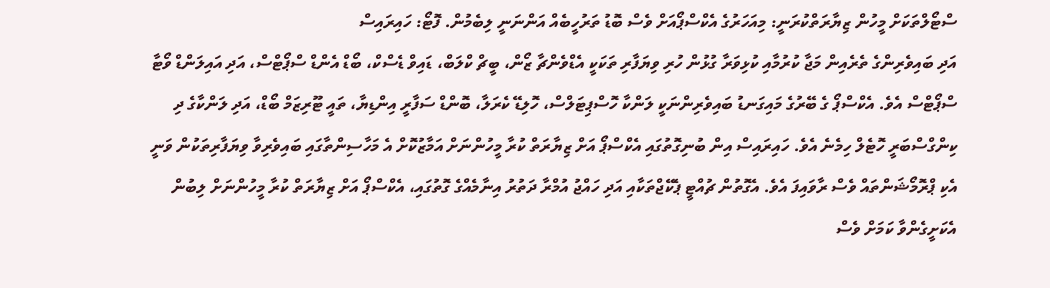ސްޓޯލްތަކަށް މީހުން ޒިޔާރަތްކުރަނީ: މިއަހަރުގެ އެކްސްޕޯއަށް ވެސް ބޮޑު ތަރުހީބެއް އަންނަނީ ލިބެމުން. ފޮޓޯ: ހައިރައިސް
އަދި ބައިވެރިންގެ ތެރެއިން މަޖާ ކުރުމާއި ކުޅިވަރާ ގުޅުން ހުރި ވިޔަފާރި ތަކަކީ އެޑްވެންޗާ ޒޯން، ބީޗް ކްލަބް، ޑައިވް ޑެސްކް، ބޯޑް އެންޑް ސްޕޯޓްސް، އަދި އައިލަންޑް ވޯޓާ ސްޕޯޓްސް އެވެ. އެކްސްޕޯ ގެ ބޭރުގެ މައިގަނޑު ބައިވެރިންނަކީ ލަންކާ ހޮސްޕިޓަލްސް، ހޮލިޑޭ ކެރަލާ، ބޮންޑް ސަފާރީ އިންޑިޔާ، ތައީ ޓޫރިޒަމް ބޯޑް، އަދި ލަންކާގެ ދި ކިންގްސްބަރީ ހޮޓެލް ހިމެނެ އެވެ. ހައިރައިސް އިން ބުނިގޮތުގައި އެކްސްޕޯ އަށް ޒިޔާރަތް ކުރާ މީހުންނަށް އަމާޒުކޮށް އެ މަހާސިންތާގައި ބައިވެރިވާ ވިޔަފާރިތަކުން ވަނީ އެކި ޕްރޮމޯޝަންތައް ވެސް ރާވައިފަ އެވެ. އެގޮތުން ޗުއްޓީ ޕެކޭޖްތަކާއި އަދި ހައްޖު އުމްރާ ދަތުރު އިނާމެއްގެ ގޮތުގައި، އެކްސްޕޯ އަށް ޒިޔާރަތް ކުރާ މީހުންނަށް ލިބުން އެކަށީގެންވާ ކަމަށް ވެސް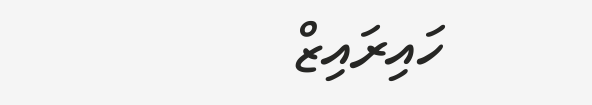ހައިރައިޒް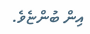އިން ބުންޏެވެ.